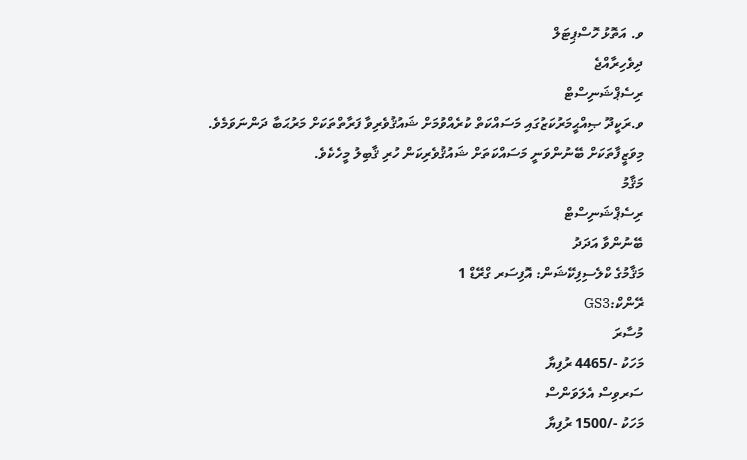ވ. އަތޮޅު ހޮސްޕިޓަލް
ދިވެހިރާއްޖެ
ރިސެޕްޝަނިސްޓް
ވ.ރަކީދޫ ޞިއްޙީމަރުކަޒުގައި މަސައްކަތް ކުރެއްވުމަށް ޝައުޤުވެރިވާ ފަރާތްތަކަށް މަރުޙަބާ ދަންނަވަމެވެ. މިވަޒީފާތަކަށް ބޭނުންވަނީ މަސައްކަތަށް ޝައުޤުވެރިކަން ހުރި ޤާބިލު މީހެކެވެ.
މަޤާމު
ރިސެޕްޝަނިސްޓް
ބޭނުންވާ އަދަދު
މަޤާމުގެ ކްލެސިފިކޭޝަން: އޮފިސަރ ގްރޭޑް 1
ރޭންކް:GS3
މުސާރަ
މަހަކު -/4465 ރުފިޔާ
ސަރވިސް އެލަވަންސް
މަހަކު -/1500 ރުފިޔާ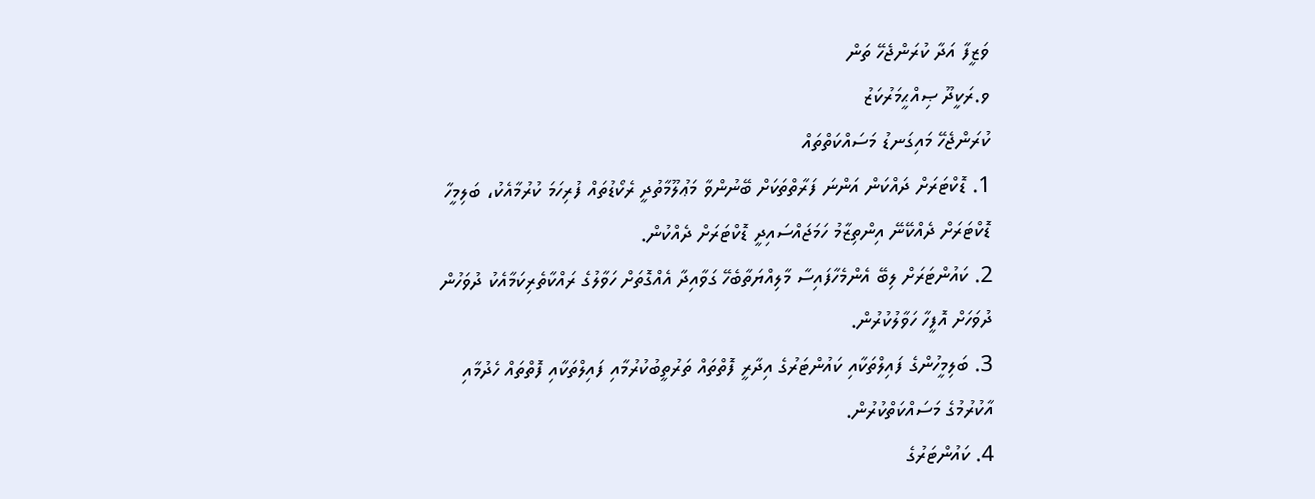ވަޒީފާ އަދާ ކުރަންޖެހޭ ތަން
ވ.ރަކީދޫ ޞިއްޙީމަރުކަޒު
ކުރަންޖެހޭ މައިގަނޑު މަސައްކަތްތައް
1. ޑޮކްޓަރަށް ދައްކަން އަންނަ ފަރާތްތަކަށް ބޭނުންވާ މަޢުލޫމާތުދީ ރެކޯޑުތައް ފުރިހަމަ ކުރުމާއެކު، ބަލިމީހާ ޑޮކްޓަރަށް ދެއްކޭނޭ އިންތިޒާމު ހަމަޖައްސައިދީ ޑޮކްޓަރަށް ދެއްކުން.
2. ކައުންޓަރަށް ލިބޭ އެންމެހާފައިސާ މާލިއްޔަތާބެހޭ ގަވާއިދާ އެއްގޮތަށް ހަވާލުގެ ރައްކާތެރިކަމާއެކު ދުވަހުން ދުވަހަށް އޮފީހާ ހަވާލުކުރުން.
3. ބަލިމީހުންގެ ފައިލްތަކާއި ކައުންޓަރުގެ އިދާރީ ފޮތްތައް ތަރުތީބުކުރުމާއި ފައިލްތަކާއި ފޮތްތައް ހެދުމާއި އާކުރުމުގެ މަސައްކަތްކުރުން.
4. ކައުންޓަރުގެ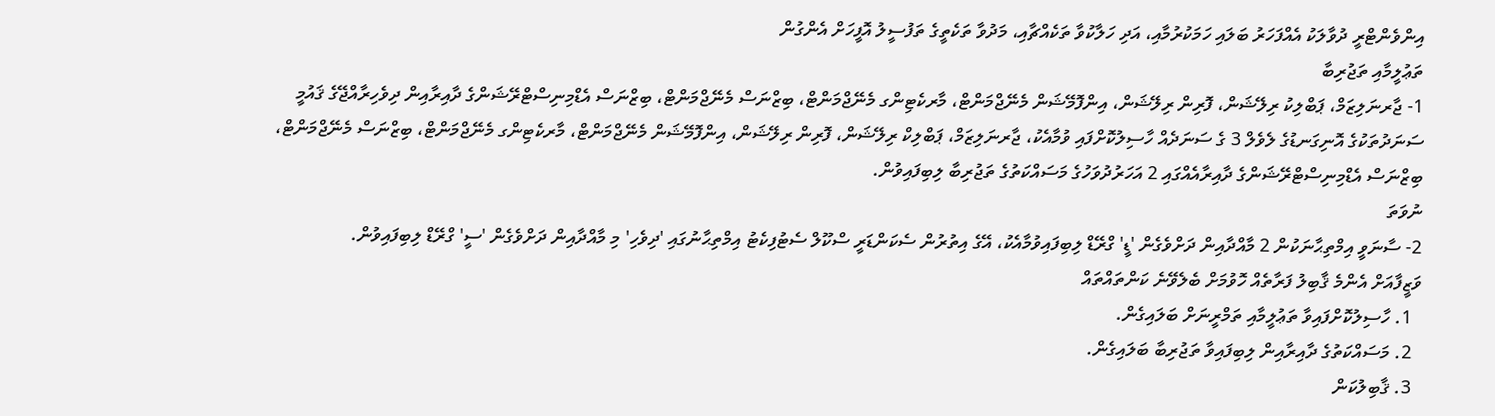އިންވެންޓްރީ ދުވާލަކު އެއްފަހަރު ބަލައި ހަމަކުރުމާއި، އަދި ހަލާކުވާ ތަކެއްޗާއި، މަދުވާ ތަކެތީގެ ތަފުސީލު އޮފީހަށް އެންގުން
ތަޢުލީމާއި ތަޖުރިބާ
1- ޖާރނަލިޒަމް، ޕަބްލިކު ރިލޭޝަން، ފޮރިން ރިލޭޝަން، އިންފޮމޭޝަން މެނޭޖްމަންޓް، މާރކެޓިންގ މެނޭޖްމަންޓް، ބިޒްނަސް މެނޭޖްމަންޓް، ބިޒްނަސް އެޑްމިނިސްޓްރޭޝަންގެ ދާއިރާއިން ދިވެހިރާއްޖޭގެ ޤައުމީ ސަނަދުތަކުގެ އޮނިގަނޑުގެ ލެވެލް 3 ގެ ސަނަދެއް ހާސިލުކޮށްފައި ވުމާއެކު، ޖާރނަލިޒަމް، ޕަބްލިކް ރިލޭޝަން، ފޮރިން ރިލޭޝަން، އިންފޮމޭޝަން މެނޭޖްމަންޓް، މާރކެޓިންގ މެނޭޖްމަންޓް، ބިޒްނަސް މެނޭޖްމަންޓް، ބިޒްނަސް އެޑްމިނިސްޓްރޭޝަންގެ ދާއިރާއެއްގައި 2 އަހަރުދުވަހުގެ މަސައްކަތުގެ ތަޖުރިބާ ލިބިފައިވުން.
ނުވަތަ
2- ސާނަވީ އިމްތިޙާނަކުން 2 މާއްދާއިން ދަށްވެގެން 'ޑީ' ގްރޭޑް ލިބިފައިވުމާއެކު، އޭގެ އިތުރުން ސެކަންޑަރީ ސްކޫލް ސެޓުފިކެޓު އިމްތިޙާނުގައި 'ދިވެހި' މި މާއްދާއިން ދަށްވެގެން 'ސީ' ގްރޭޑް ލިބިފައިވުން.
ވަޒީފާއަށް އެންމެ ޤާބިލު ފަރާތެއް ހޮވުމަށް ބެލެވޭނެ ކަންތައްތައް
  1. ހާސިލުކޮށްފައިވާ ތަޢުލީމާއި ތަމްރީނަށް ބަލައިގެން.
  2. މަސައްކަތުގެ ދާއިރާއިން ލިބިފައިވާ ތަޖުރިބާ ބަލައިގެން.
  3. ޤާބިލުކަން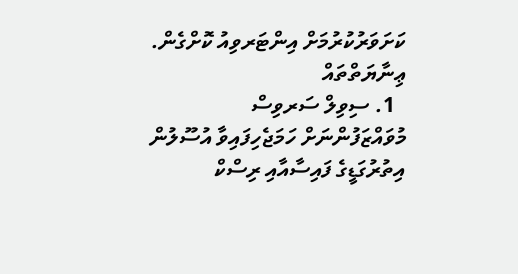ކަށަވަރުކުރުމަށް އިންޓަރވިއު ކޮށްގެން.
ޢިނާޔަތްތައް
  1. ސިވިލް ސަރވިސް މުވައްޒަފުންނަށް ހަމަޖެހިފައިވާ އުސޫލުން އިތުރުގަޑީގެ ފައިސާއާއި ރިސްކް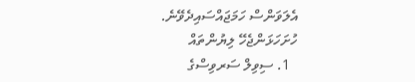އެލަވަންސް ހަމަޖައްސައިދެވޭނެ.
ހުށަހަޅަންޖެހޭ ލިޔުންތައް
  1. ސިވިލް ސަރވިސްގެ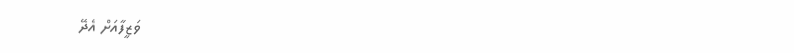ވަޒީފާއަށް އެދޭ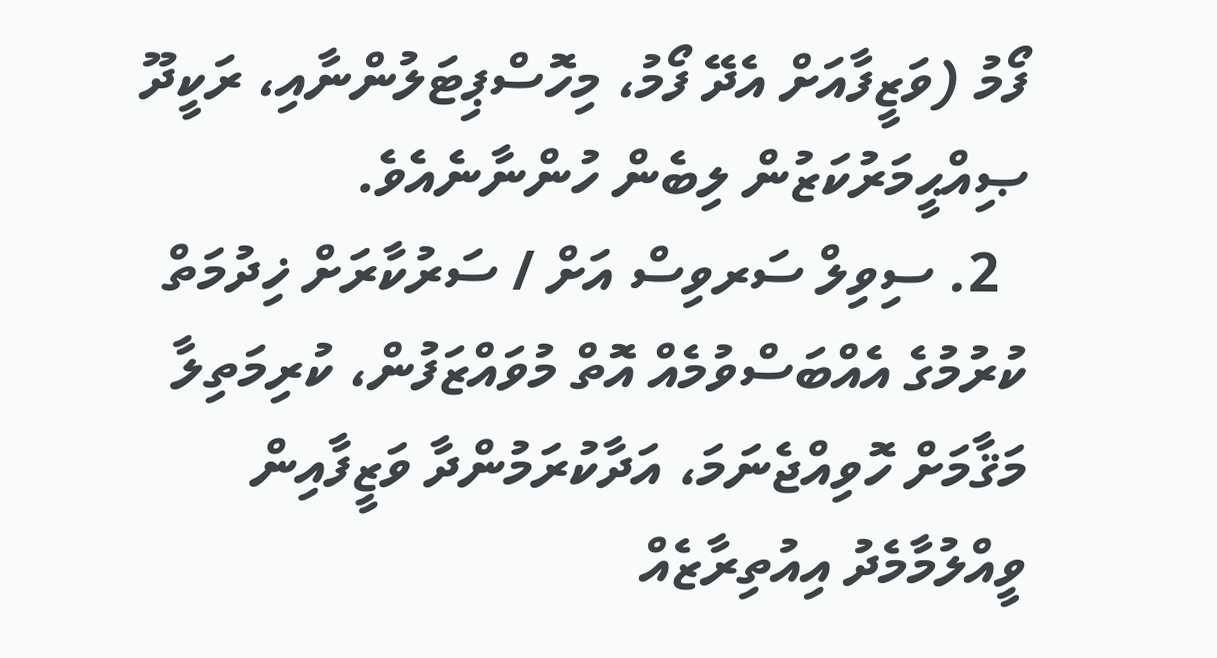ފޯމު (ވަޒީފާއަށް އެދޭ ފޯމު، މިހޮސްޕިޓަލުންނާއި، ރަކީދޫ ޞިއްޙީމަރުކަޒުން ލިބެން ހުންނާނެއެވެ.
  2. ސިވިލް ސަރވިސް އަށް / ސަރުކާރަށް ޚިދުމަތް ކުރުމުގެ އެއްބަސްވުމެއް އޮތް މުވައްޒަފުން، ކުރިމަތިލާ މަޤާމަށް ހޮވިއްޖެނަމަ، އަދާކުރަމުންދާ ވަޒީފާއިން ވީއްލުމާމެދު އިއުތިރާޒެއް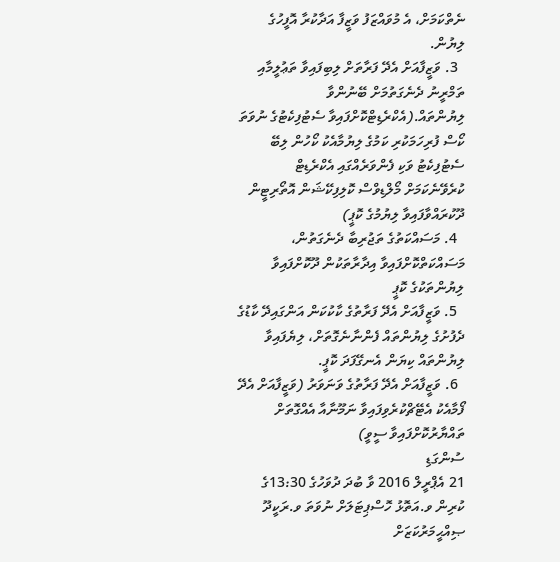ނެތްކަމަށް، އެ މުވައްޒަފު ވަޒީފާ އަދާކުރާ އޮފީހުގެ ލިޔުން.
  3. ވަޒީފާއަށް އެދޭ ފަރާތަށް ލިބިފައިވާ ތަޢުލީމާއި ތަމްރީނު ދެނެގަތުމަށް ބޭނުންވާ ލިޔުންތައް.(އެކްރެޑިޓްކޮށްފައިވާ ސެޓުފިކެޓުގެ ނުވަތަ ކޯސް ފުރިހަމަކުރި ކަމުގެ ލިޔުމާއެކު ކޯހުން ލިބޭ ސެޓުފިކެޓު ވަކި ފެންވަރެއްގައި އެކްރެޑިޓް ކުރެވޭނެކަމަށް މޯލްޑިވްސް ކޮލިފިކޭޝަން އޮތޯރިޓީން ދޫކުރައްވާފައިވާ ލިޔުމުގެ ކޮޕީ)
  4. މަސައްކަތުގެ ތަޖުރިބާ ދެނެގަތުން، މަސައްކަތްކޮށްފައިވާ އިދާރާތަކުން ދޫކޮށްފައިވާ ލިޔުންތަކުގެ ކޮޕީ
  5. ވަޒީފާއަށް އެދޭ ފަރާތުގެ ކާކުކަން އަންގައިދޭ ކާޑުގެ ދެފުށުގެ ލިޔުންތައް ފެންނާނެގޮތަށް، ލިޔެފައިވާ ލިޔުންތައް ކިޔަން އެނގޭފަދަ ކޮޕީ.
  6. ވަޒީފާއަށް އެދޭ ފަރާތުގެ ވަނަވަރު (ވަޒީފާއަށް އެދޭ ފޯމާއެކު އެޓޭޗްކުރެވިފައިވާ ނަމޫނާއާ އެއްގޮތަށް ތައްޔާރުކޮށްފައިވާ ސީވީ)
ސުންގަޑި
21 އެޕްރީލް 2016 ވާ ބުދަ ދުވަހުގެ 13:30ގެ ކުރިން ވ.އަތޮޅު ހޮސްޕިޓަލަށް ނުވަތަ ވ.ރަކީދޫ ޞިއްޙީމަރުކަޒަށް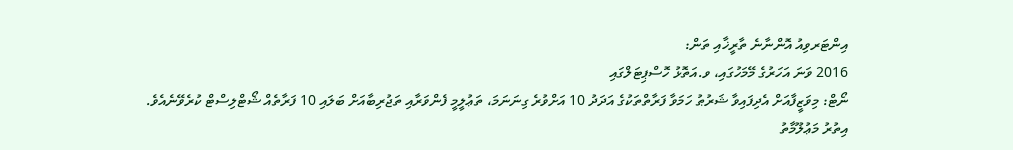އިންޓަރވިއު އޮންނާނެ ތާރީޚާއި ތަން:
2016 ވަނަ އަހަރުގެ މޭމަހުގައި، ވ.އަތޮޅު ހޮސްޕިޓަލްގައި
ނޯޓް: މިވަޒީފާއަށް އެދިފައިވާ ޝަރުޠު ހަމަވާ ފަރާތްތަކުގެ އަދަދު 10 އަށްވުރެ ގިނަނަމަ، ތަޢުލީމީ ފެންވަރާއި ތަޖުރިބާއަށް ބަލައި 10 ފަރާތެއް ޝޯޓްލިސްޓް ކުރެވޭނެއެވެ.
އިތުރު މަޢުލޫމާތު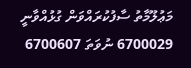މަޢުލޫމާތު ސާފުކުރައްވަން ގުޅުއްވާނީ 6700029 ނުވަތަ 6700607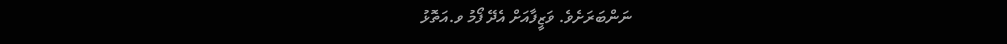ނަންބަރަށެވެ. ވަޒީފާއަށް އެދޭ ފޯމު ވ.އަތޮޅު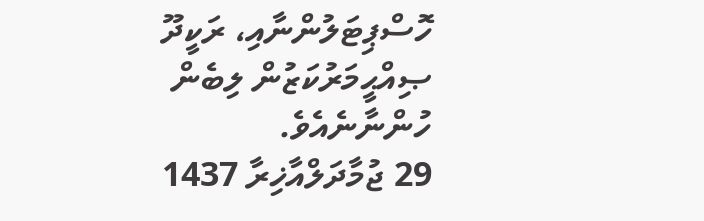ހޮސްޕިޓަލުންނާއި، ރަކީދޫ ޞިއްޙީމަރުކަޒުން ލިބެން ހުންނާނެއެވެ.
29 ޖުމާދަލްއާޚިރާ 1437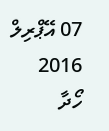07 އޭޕްރިލް 2016
ހޯދާ